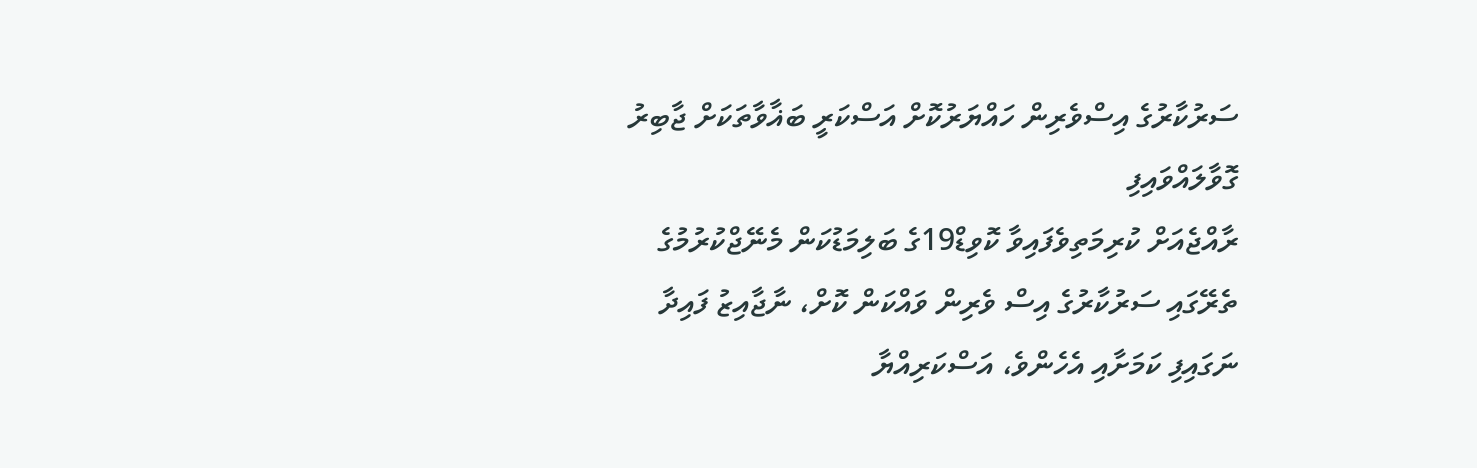ސަރުކާރުގެ އިސްވެރިން ހައްޔަރުކޮށް އަސްކަރީ ބަޣާވާތަކަށް ޖާބިރު ގޮވާލައްވައިފި
ރާއްޖެއަށް ކުރިމަތިވެފައިވާ ކޮވިޑް19ގެ ބަލިމަޑުކަން މެނޭޖްކުރުމުގެ ތެރޭގައި ސަރުކާރުގެ އިސް ވެރިން ވައްކަން ކޮށް، ނާޖާއިޒު ފައިދާ ނަގައިފި ކަމަށާއި އެހެންވެ، އަސްކަރިއްޔާ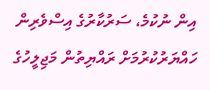އިން ނުކުމެ، ސަރުކާރުގެ އިސްވެރިން ހައްޔަރުކުރުމަށް ރައްޔިތުން މަޖިލީހުގެ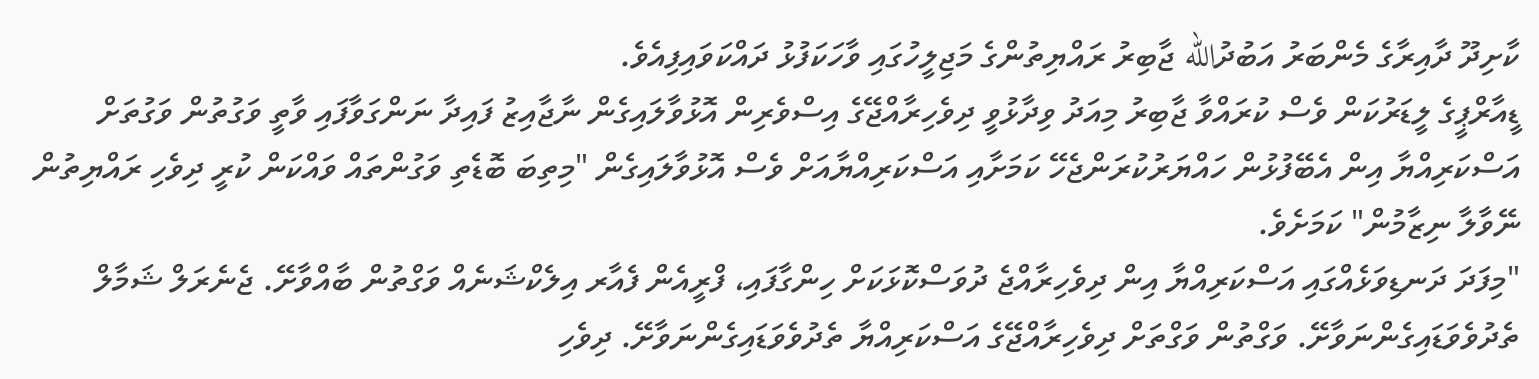ކާށިދޫ ދާއިރާގެ މެންބަރު އަބުދުالله ޖާބިރު ރައްޔިތުންގެ މަޖިލީހުގައި ވާހަކަފުޅު ދައްކަވައިފިއެވެ.
ޑީއާރްޕީގެ ލީޑަރުކަން ވެސް ކުރައްވާ ޖާބިރު މިއަދު ވިދާޅުވީ ދިވެހިރާއްޖޭގެ އިސްވެރިން އޮޅުވާލައިގެން ނާޖާއިޒު ފައިދާ ނަންގަވާފައި ވާތީ ވަގުތުން ވަގުތަށް އަސްކަރިއްޔާ އިން އެބޭފުޅުން ހައްޔަރުކުރަންޖެހޭ ކަމަށާއި އަސްކަރިއްޔާއަށް ވެސް އޮޅުވާލައިގެން "މިތިބަ ބޮޑެތި ވަގުންތައް ވައްކަން ކުރީ ދިވެހި ރައްޔިތުން ނޭވާލާ ނިޒާމުން" ކަމަށެވެ.
"މިފަދަ ދަނޑިވަޅެއްގައި އަސްކަރިއްޔާ އިން ދިވެހިރާއްޖެ ދުވަސްކޮޅަކަށް ހިންގާފައި، ފްރީއެން ފެއާރ އިލެކްޝަނެއް ވަގްތުން ބާއްވާށޭ. ޖެނެރަލް ޝަމާލް ތެދުވެވަޑައިގެންނަވާށޭ. ވަގްތުން ވަގްތަށް ދިވެހިރާއްޖޭގެ އަސްކަރިއްޔާ ތެދުވެވަޑައިގެންނަވާށޭ. ދިވެހި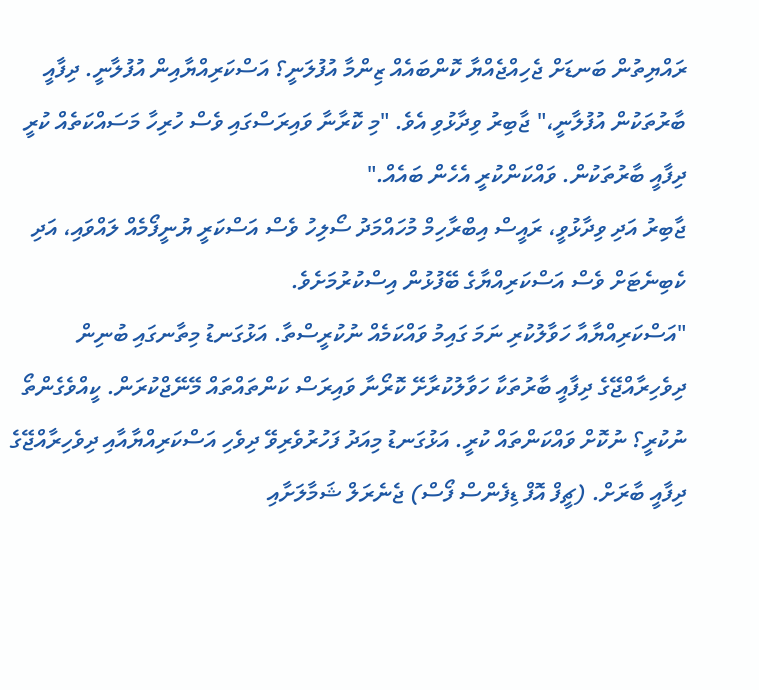ރައްޔިތުން ބަނޑަށް ޖެހިއްޖެއްޔާ ކޮންބައެއް ޒިންމާ އުފުލަނީ؟ އަސްކަރިއްޔާއިން އުފުލާނީ. ދިފާއީ ބާރުތަކުން އުފުލާނީ،" ޖާބިރު ވިދާޅުވި އެވެ. "މި ކޮރާނާ ވައިރަސްގައި ވެސް ހުރިހާ މަސައްކަތެއް ކުރީ ދިފާއީ ބާރުތަކުން. ވައްކަންކުރީ އެހެން ބައެއް."
ޖާބިރު އަދި ވިދާޅުވީ، ރައީސް އިބްރާހިމް މުހައްމަދު ސޯލިހު ވެސް އަސްކަރީ ޔުނީފޯމެއް ލައްވައި، އަދި ކެބިނެޓަށް ވެސް އަސްކަރިއްޔާގެ ބޭފުޅުން އިސްކުރުމަށެވެ.
"އަސްކަރިއްޔާއާ ހަވާލުކުރި ނަމަ ގައިމު ވައްކަމެއް ނުކުރީސްތާ. އަޅުގަނޑު މިތާނގައި ބުނިން ދިވެހިރާއްޖޭގެ ދިފާއީ ބާރުތަކާ ހަވާލުކުރާށޭ ކޮރޯނާ ވައިރަސް ކަންތައްތައް މޭނޭޖްކުރަން. ކީއްވެގެންތޯ ނުކުރީ؟ ނުކޮށް ވައްކަންތައް ކުރީ. އަޅުގަނޑު މިއަދު ފަހުރުވެރިވޭ ދިވެހި އަސްކަރިއްޔާއާއި ދިވެހިރާއްޖޭގެ ދިފާއީ ބާރަށް. (ޗީފް އޮފް ޑިފެންސް ފޯސް) ޖެނެރަލް ޝަމާލަށާއި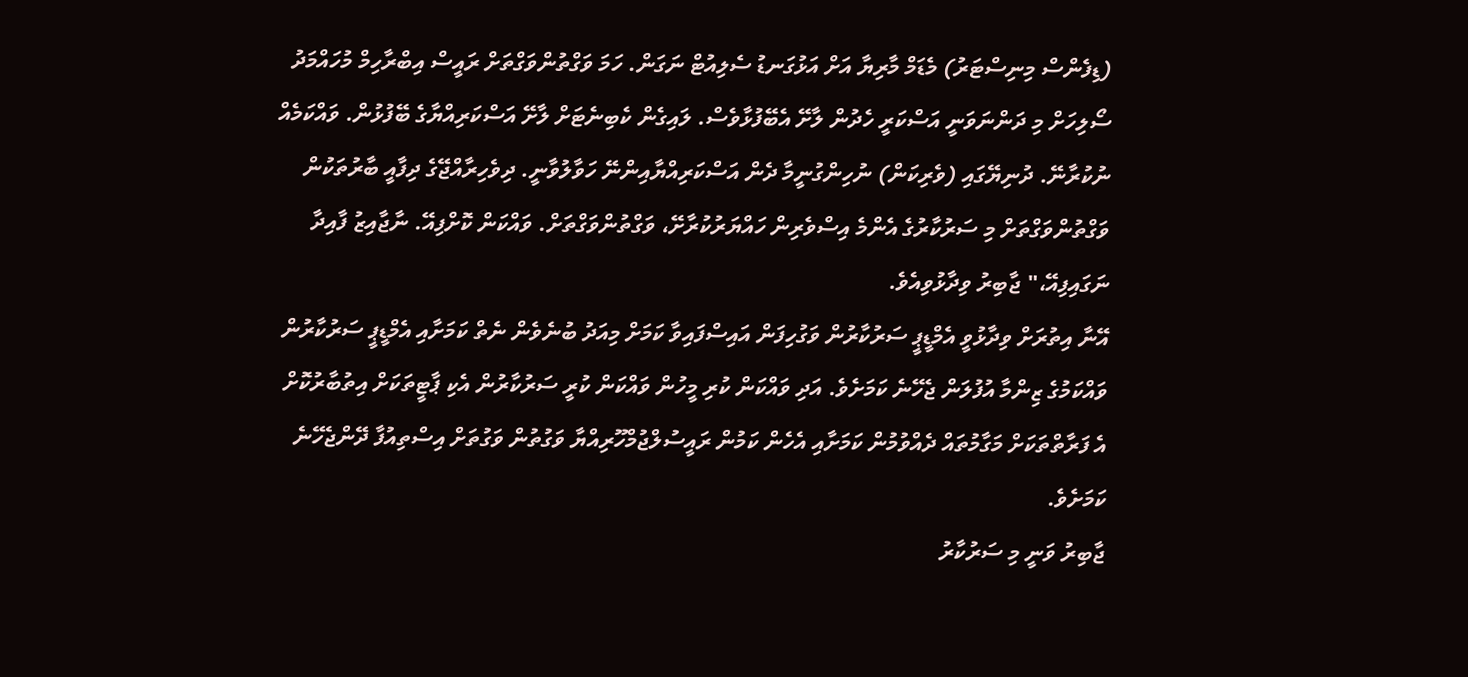(ޑިފެންސް މިނިސްޓަރު) މެޑަމް މާރިޔާ އަށް އަޅުގަނޑު ސެލިއުޓް ނަގަން. ހަމަ ވަގްތުންވަގްތަށް ރައީސް އިބްރާހިމް މުހައްމަދު ސޯލިހަށް މި ދަންނަވަނީ އަސްކަރީ ހެދުން ލާށޭ އެބޭފުޅާވެސް. ލައިގެން ކެބިނެޓަށް ލާށޭ އަސްކަރިއްޔާގެ ބޭފުޅުން. ވައްކަމެއް ނުކުރާނޭ. ދުނިޔޭގައި (ވެރިކަން) ނުހިންގުނީމާ ދެން އަސްކަރިއްޔާއިންނޭ ހަވާލުވާނީ. ދިވެހިރާއްޖޭގެ ދިފާއީ ބާރުތަކުން ވަގްތުންވަގްތަށް މި ސަރުކާރުގެ އެންމެ އިސްވެރިން ހައްޔަރުކުރާށޭ، ވަގްތުންވަގްތަށް. ވައްކަން ކޮށްފިއޭ. ނާޖާއިޒު ފާއިދާ ނަގައިފިއޭ،" ޖާބިރު ވިދާޅުވިއެވެ.
އޭނާ އިތުރަށް ވިދާޅުވީ އެމްޑީޕީ ސަރުކާރުން ވަގުހިފަން އައިސްފައިވާ ކަމަށް މިއަދު ބުނެވެން ނެތް ކަމަށާއި އެމްޑީޕީ ސަރުކާރުން ވައްކަމުގެ ޒިންމާ އުފުލަން ޖެހޭނެ ކަމަށެވެ. އަދި ވައްކަން ކުރި މީހުން ވައްކަން ކުރީ ސަރުކާރުން އެކި ޕާޓީތަކަށް އިތުބާރުކޮށް އެ ފަރާތްތަކަށް މަގާމުތައް ދެއްވުމުން ކަމަށާއި އެހެން ކަމުން ރައީސުލްޖުމްހޫރިއްޔާ ވަގުތުން ވަގުތަށް އިސްތިއުފާ ދޭންޖެހޭނެ ކަމަށެވެ.
ޖާބިރު ވަނީ މި ސަރުކާރު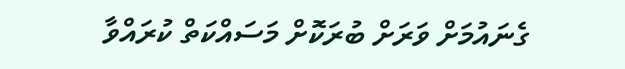ގެނައުމަށް ވަރަށް ބުރަކޮށް މަސައްކަތް ކުރައްވާ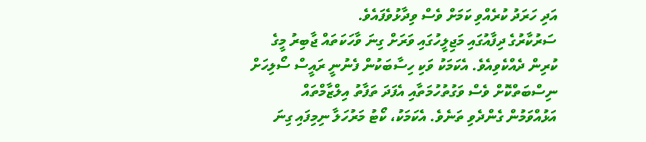އަދި ހަރަދު ކުރެއްވި ކަމަށް ވެސް ވިދާޅުވެފައެވެ.
ސަރުކާރުގެ ދިފާއުގައި މަޖިލީހުގައި ވަރަށް ގިނަ ވާހަކަތައް ޖާބިރު މީގެ ކުރިން ދެއްކެވިއެވެ. އެކަމަކު ވަކި ހިސާބަކުން ފެނުނީ ރައީސް ސޯލިހަށް ނިސްބަތްކޮށް ވެސް ވަގުތުހުމަތާއި އެފަދަ ތަފާތު އިލްޒާމްތައް އަޅުއްވަމުން ގެންދެވި ތަނެވެ. އެކަމަކު، ކޯޓު މަރުހަލާ ނިމިފައި ގިނަ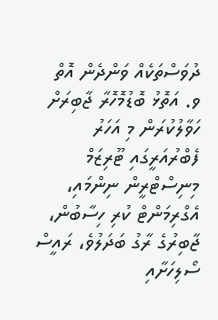ދުވަސްތަކެއް ވަންދެން އޮތް ވ. އަތޮޅު ބޮޑުމޮހޮރާ ޖާބިރަށް ހަވާލުކުރަން މި އަހަރު ފެބްރުއަރީގައި ޓޫރިޒަމް މިނިސްޓްރީން ނިންމައި، އެގްރިމަންޓް ކުރި ހިސާބުން، ޖާބިރުގެ ރާގު ބަދަލުވެ، ރައީސް ސޯލިހަށާއި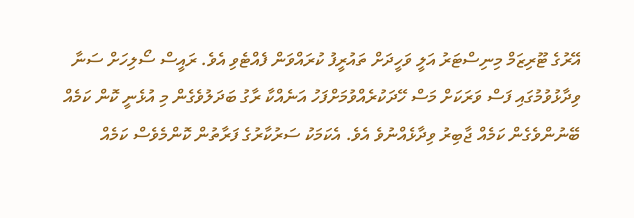އޭރުގެ ޓޫރިޒަމް މިނިސްޓަރު އަލީ ވަހީދަށް ތައުރީފު ކުރައްވަން ފެއްޓެވި އެވެ. ރައީސް ސޯލިހަށް ސަނާ ވިދާޅުވުމުގައި ފަސް ވަރަކަށް މަސް ހޭދަކުރެއްވުމަށްފަހު އަނެއްކާ ރާގު ބަދަލުވެގެން މި އުޅެނީ ކޮން ކަމެއް ބޭނުންވެގެން ކަމެއް ޖާބިރު ވިދާޅެއްނުވެ އެވެ. އެކަމަކު ސަރުކާރުގެ ފަރާތުން ކޮންމެވެސް ކަމެއް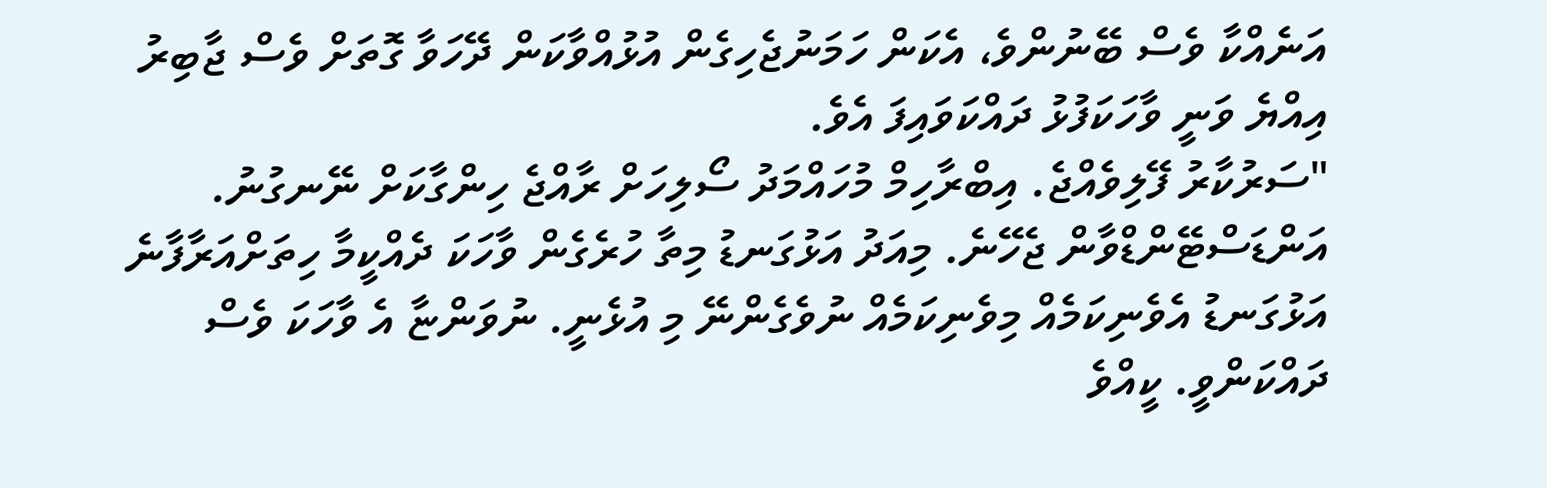އަނެއްކާ ވެސް ބޭނުންވެ، އެކަން ހަމަނުޖެހިގެން އުޅުއްވާކަން ދޭހަވާ ގޮތަށް ވެސް ޖާބިރު އިއްޔެ ވަނީ ވާހަކަފުޅު ދައްކަވައިފަ އެވެ.
"ސަރުކާރު ފޭލިވެއްޖެ. އިބްރާހިމް މުހައްމަދު ސޯލިހަށް ރާއްޖެ ހިންގާކަށް ނޭނގުނު. އަންޑަސްޓޭންޑްވާން ޖެހޭނެ. މިއަދު އަޅުގަނޑު މިތާ ހުރެގެން ވާހަކަ ދެއްކީމާ ހިތަށްއަރާފާނެ އަޅުގަނޑު އެވެނިކަމެއް މިވެނިކަމެއް ނުވެގެންނޭ މި އުޅެނީ. ނުވަންޏާ އެ ވާހަކަ ވެސް ދައްކަންވީ. ކީއްވެ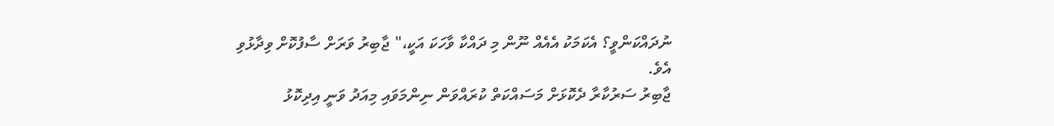ނުދައްކަންވީ؟ އެކަމަކު އެއެއް ނޫން މި ދައްކާ ވާހަކަ އަކީ،" ޖާބިރު ވަރަށް ސާފުކޮށް ވިދާޅުވި އެވެ.
ޖާބިރު ސަރުކާރާ ދެކޮޅަށް މަސައްކަތް ކުރައްވަން ނިންމަވައި މިއަދު ވަނީ އިދިކޮޅު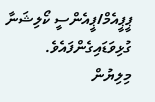ޕީޕީއެމް/ޕީއެންސީ ކޯލިޝަނާ ގުޅިވަޑައިގެންފައެވެ.
މިލިޔުން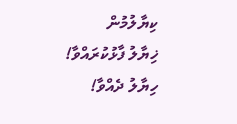ކިޔާލުމުން
ޚިޔާލު ފާޅުކުރައްވާ!
ހިޔާލު ދެއްވާ!